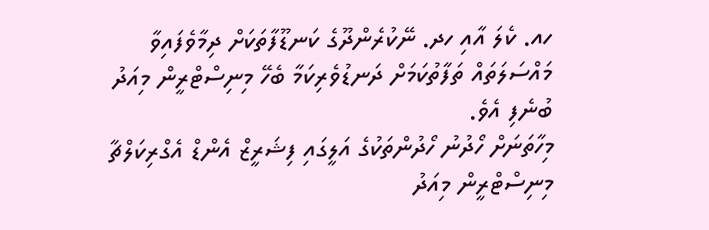ހއ. ކެލަ އާއި ހދ. ނޭކުރެންދޫގެ ކަނޑޫފާތަކަށް ދިމާވެފައިވާ މައްސަލަތައް ތަފާތުކަމަށް ދަނޑުވެރިކަމާ ބެހޭ މިނިސްޓްރީން މިއަދު ބުނެފި އެވެ.
މިހާތަނަށް ހޯދުނު ހޯދުންތަކުގެ އަލީގައި ފިޝަރީޒް އެންޑް އެގްރިކަލްޗާ މިނިސްޓްރީން މިއަދު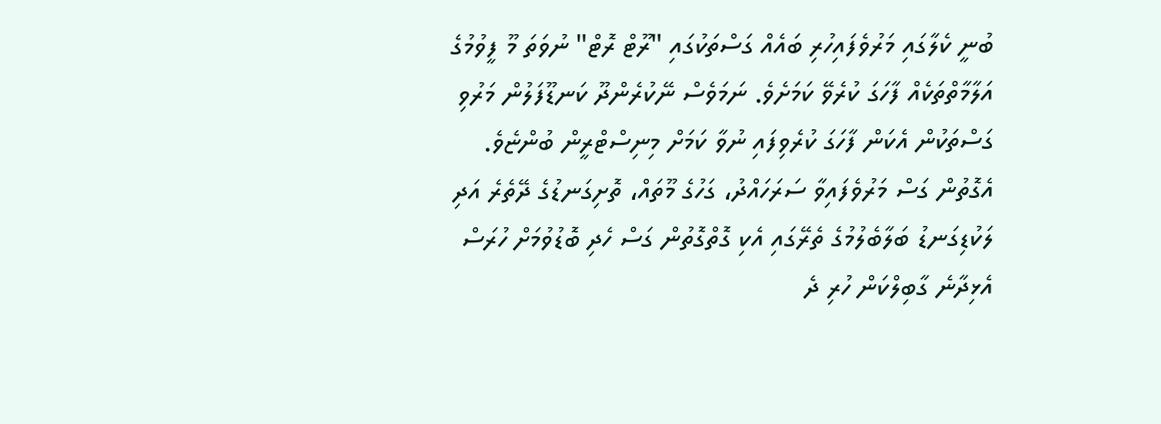ބުނީ ކެލާގައި މަރުވެފައިހުރި ބައެއް ގަސްތަކުގައި "ރޫޓް ރޮޓް" ނުވަތަ މޫ ފީވުމުގެ އަލާމާތްތަކެއް ފާހަގަ ކުރެވޭ ކަމަށެވެ. ނަމަވެސް ނޭކުރެންދޫ ކަނޑޫފަލުން މަރުވި ގަސްތަކުން އެކަން ފާހަގަ ކުރެވިފައި ނުވާ ކަމަށް މިނިސްޓްރީން ބުންޏެވެ.
އެގޮތުން ގަސް މަރުވެފައިވާ ސަރަހައްދު، ގަހުގެ މޫތައް، ތޮށިގަނޑުގެ ދޭތެރެ އަދި ލަކުޑިގަނޑު ބަލާބެލުމުގެ ތެރޭގައި އެކި ގޮތްގޮތުން ގަސް ހެދި ބޮޑުވުމަށް ހުރަސް އެޅިދާނެ ގާބިލްކަން ހުރި ދެ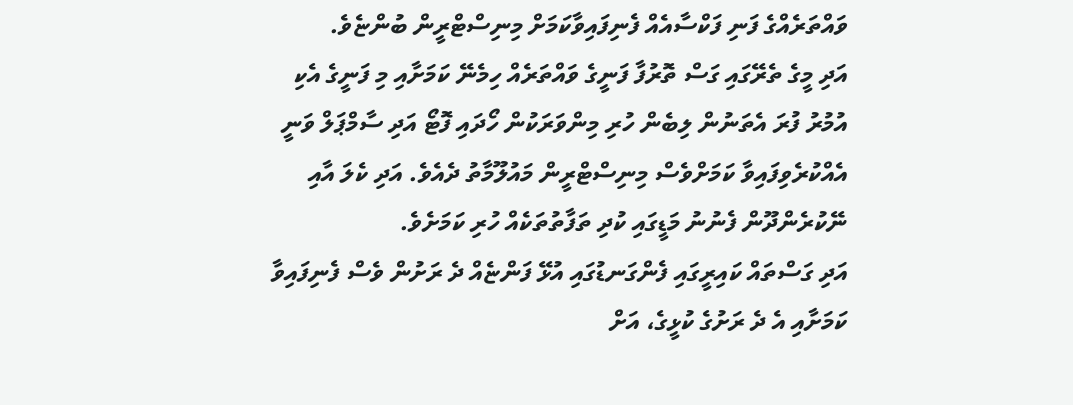ވައްތަރެއްގެ ފަނި ފަކްސާއެއް ފެނިފައިވާކަމަށް މިނިސްޓްރީން ބުންޏެވެ.
އަދި މީގެ ތެރޭގައި ގަސް ތޮރުފާ ފަނީގެ ވައްތަރެއް ހިމެނޭ ކަމަށާއި މި ފަނީގެ އެކި އުމުރު ފުރަ އެތަނުން ލިބެން ހުރި މިންވަރަކުން ހޯދައި ފޮޓޯ އަދި ސާމްޕަލް ވަނީ އެއްކުރެވިފައިވާ ކަމަށްވެސް މިނިސްޓްރީން މައުލޫމާތު ދެއެވެ. އަދި ކެލަ އާއި ނޭކުރެންދޫން ފެނުނު މަޑީގައި ކުދި ތަފާތުތަކެއް ހުރި ކަމަށެވެ.
އަދި ގަސްތައް ކައިރީގައި ފެންގަނޑުގައި އުޅޭ ފަންޏެއް ދެ ރަށުން ވެސް ފެނިފައިވާ ކަމަށާއި އެ ދެ ރަށުގެ ކުޅީގެ، އަށް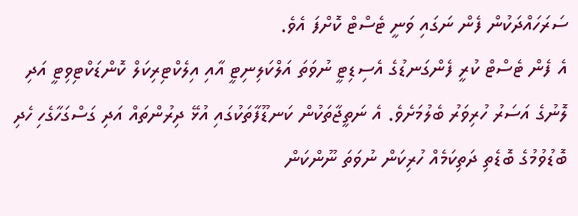ސަރަހައްދަކުން ފެން ނަގައި ވަނީ ޓެސްޓް ކޮށްފަ އެވެ.
އެ ފެން ޓެސްޓް ކުރީ ފެންގަނޑުގެ އެސިޑިޓީ ނުވަތަ އަލްކަލިނިޓީ އާއި އިލެކްޓިރިކަލް ކޮންޑަކްޓިވިޓީ އަދި ލޮނުގެ އަސަރު ހުރިވަރު ބެލުމަށެވެ. އެ ނަތީޖާތަކުން ކަނޑޫފާތަކުގައި އުޅޭ ދިރުންތައް އަދި ގަސްގަހާގެހި ހެދި ބޮޑުވުމުގެ ބޮޑެތި ދަތިކަމެއް ހުރިކަން ނުވަތަ ނޫންކަން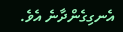އެނގިގެންދާނެ އެވެ.